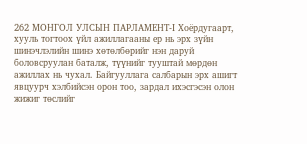262 МОНГОЛ УЛСЫН ПАРЛАМЕНТ-I Хоёрдугаарт, хууль тогтоох үйл ажиллагааны ер нь эрх зүйн шинэчлэлийн шинэ хөтөлбөрийг нэн даруй боловсруулан баталж, түүнийг тууштай мөрдөн ажиллах нь чухал. Байгууллага салбарын эрх ашигт явцуурч хэлбийсэн орон тоо, зардал ихэсгэсэн олон жижиг төслийг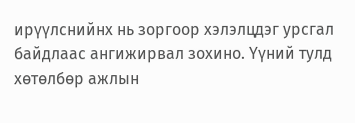ирүүлснийнх нь зоргоор хэлэлцдэг урсгал байдлаас ангижирвал зохино. Үүний тулд хөтөлбөр ажлын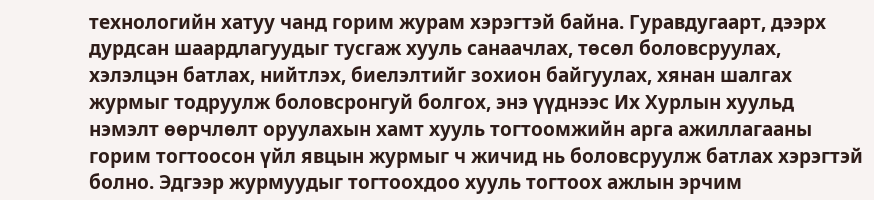технологийн хатуу чанд горим журам хэрэгтэй байна. Гуравдугаарт, дээрх дурдсан шаардлагуудыг тусгаж хууль санаачлах, төсөл боловсруулах, хэлэлцэн батлах, нийтлэх, биелэлтийг зохион байгуулах, хянан шалгах журмыг тодруулж боловсронгуй болгох, энэ үүднээс Их Хурлын хуульд нэмэлт өөрчлөлт оруулахын хамт хууль тогтоомжийн арга ажиллагааны горим тогтоосон үйл явцын журмыг ч жичид нь боловсруулж батлах хэрэгтэй болно. Эдгээр журмуудыг тогтоохдоо хууль тогтоох ажлын эрчим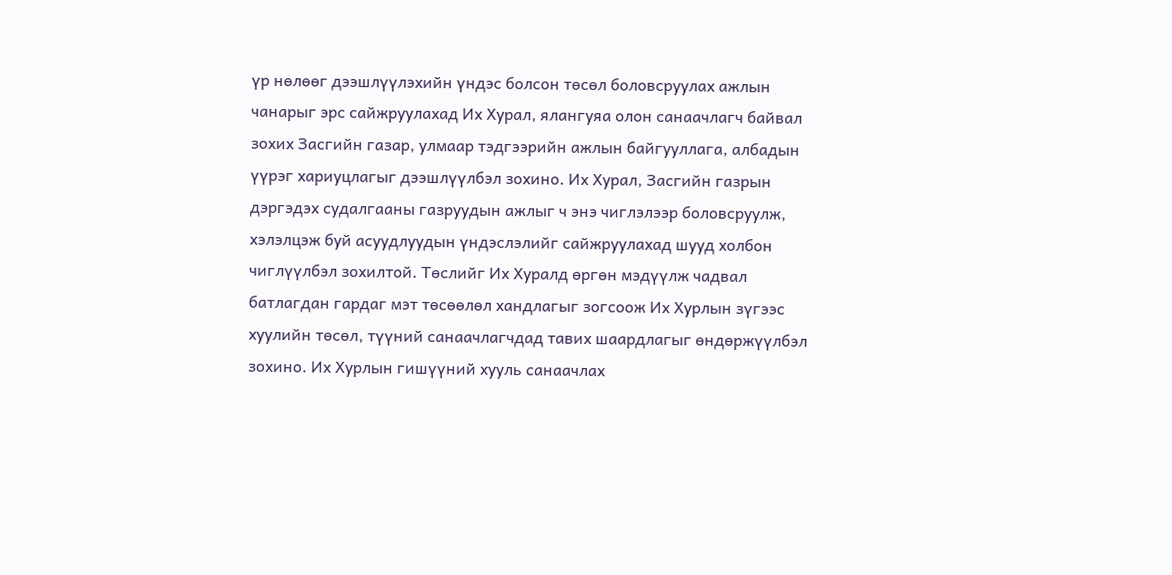үр нөлөөг дээшлүүлэхийн үндэс болсон төсөл боловсруулах ажлын чанарыг эрс сайжруулахад Их Хурал, ялангуяа олон санаачлагч байвал зохих Засгийн газар, улмаар тэдгээрийн ажлын байгууллага, албадын үүрэг хариуцлагыг дээшлүүлбэл зохино. Их Хурал, Засгийн газрын дэргэдэх судалгааны газруудын ажлыг ч энэ чиглэлээр боловсруулж, хэлэлцэж буй асуудлуудын үндэслэлийг сайжруулахад шууд холбон чиглүүлбэл зохилтой. Төслийг Их Хуралд өргөн мэдүүлж чадвал батлагдан гардаг мэт төсөөлөл хандлагыг зогсоож Их Хурлын зүгээс хуулийн төсөл, түүний санаачлагчдад тавих шаардлагыг өндөржүүлбэл зохино. Их Хурлын гишүүний хууль санаачлах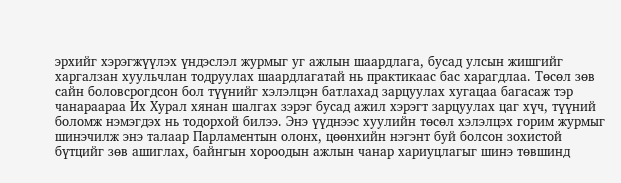эрхийг хэрэгжүүлэх үндэслэл журмыг уг ажлын шаардлага, бусад улсын жишгийг харгалзан хуульчлан тодруулах шаардлагатай нь практикаас бас харагдлаа. Төсөл зөв сайн боловсрогдсон бол түүнийг хэлэлцэн батлахад зарцуулах хугацаа багасаж тэр чанараараа Их Хурал хянан шалгах зэрэг бусад ажил хэрэгт зарцуулах цаг хүч, түүний боломж нэмэгдэх нь тодорхой билээ. Энэ үүднээс хуулийн төсөл хэлэлцэх горим журмыг шинэчилж энэ талаар Парламентын олонх, цөөнхийн нэгэнт буй болсон зохистой бүтцийг зөв ашиглах, байнгын хороодын ажлын чанар хариуцлагыг шинэ төвшинд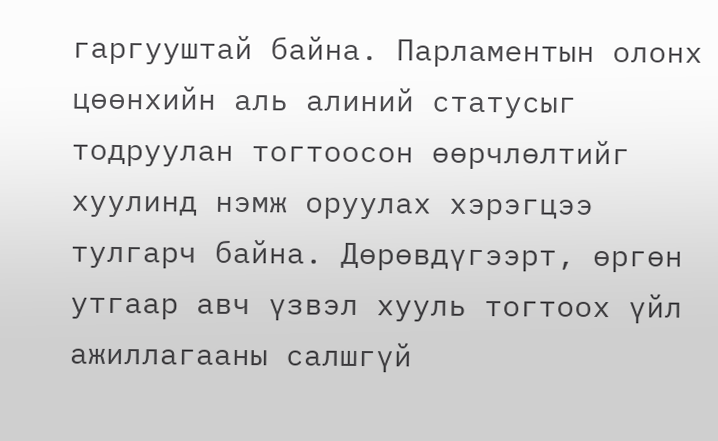гаргууштай байна. Парламентын олонх цөөнхийн аль алиний статусыг тодруулан тогтоосон өөрчлөлтийг хуулинд нэмж оруулах хэрэгцээ тулгарч байна. Дөрөвдүгээрт, өргөн утгаар авч үзвэл хууль тогтоох үйл ажиллагааны салшгүй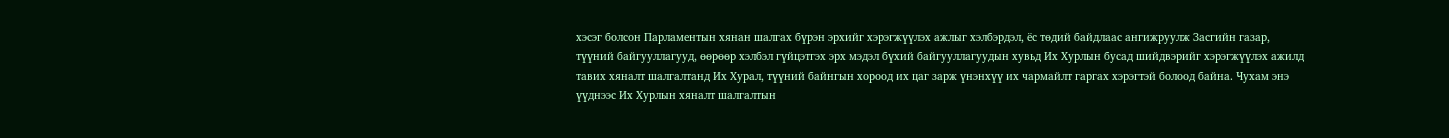хэсэг болсон Парламентын хянан шалгах бүрэн эрхийг хэрэгжүүлэх ажлыг хэлбэрдэл, ёс төдий байдлаас ангижруулж Засгийн газар, түүний байгууллагууд, өөрөөр хэлбэл гүйцэтгэх эрх мэдэл бүхий байгууллагуудын хувьд Их Хурлын бусад шийдвэрийг хэрэгжүүлэх ажилд тавих хяналт шалгалтанд Их Хурал, түүний байнгын хороод их цаг зарж үнэнхүү их чармайлт гаргах хэрэгтэй болоод байна. Чухам энэ үүднээс Их Хурлын хяналт шалгалтын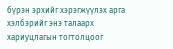бүрэн эрхийг хэрэгжүүлэх арга хэлбэрийг энэ талаарх хариуцлагын тогтолцоог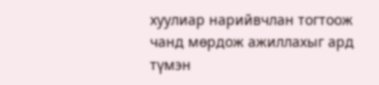хуулиар нарийвчлан тогтоож чанд мөрдож ажиллахыг ард түмэн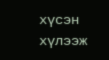хүсэн хүлээж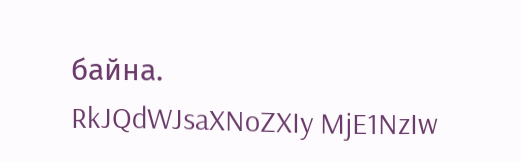байна.
RkJQdWJsaXNoZXIy MjE1NzIw